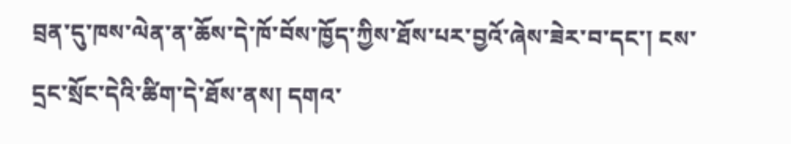བྲན་དུ་ཁས་ལེན་ན་ཆོས་དེ་ཁོ་བོས་ཁྱོད་ཀྱིས་ཐོས་པར་བྱའོ་ཞེས་ཟེར་བ་དང་། ངས་དྲང་སྲོང་དེའི་ཚིག་དེ་ཐོས་ནས། དགའ་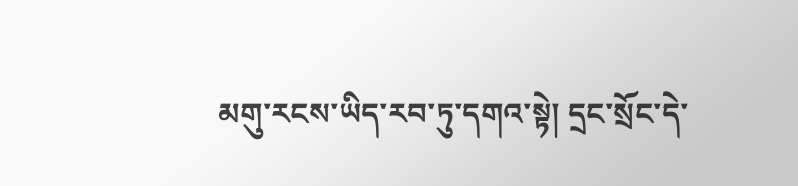མགུ་རངས་ཡིད་རབ་ཏུ་དགའ་སྟེ། དྲང་སྲོང་དེ་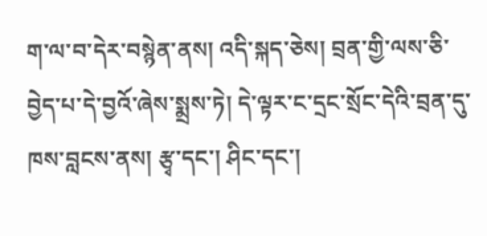ག་ལ་བ་དེར་བསྙེན་ནས། འདི་སྐད་ཅེས། བྲན་གྱི་ལས་ཅི་བྱེད་པ་དེ་བྱའོ་ཞེས་སྨྲས་ཏེ། དེ་ལྟར་ང་དྲང་སྲོང་དེའི་བྲན་དུ་ཁས་བླངས་ནས། རྩྭ་དང་། ཤིང་དང་།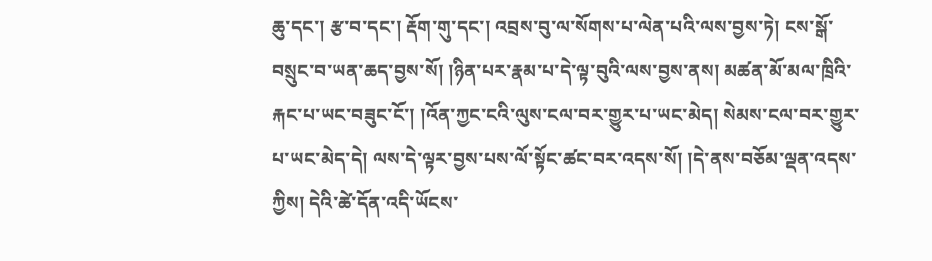ཆུ་དང་། རྩ་བ་དང་། རྡོག་གུ་དང་། འབྲས་བུ་ལ་སོགས་པ་ལེན་པའི་ལས་བྱས་ཏེ། ངས་སྒོ་བསྲུང་བ་ཡན་ཆད་བྱས་སོ། །ཉིན་པར་རྣམ་པ་དེ་ལྟ་བུའི་ལས་བྱས་ནས། མཚན་མོ་མལ་ཁྲིའི་རྐང་པ་ཡང་བཟུང་ངོ་། །འོན་ཀྱང་ངའི་ལུས་ངལ་བར་གྱུར་པ་ཡང་མེད། སེམས་ངལ་བར་གྱུར་པ་ཡང་མེད་དེ། ལས་དེ་ལྟར་བྱས་པས་ལོ་སྟོང་ཚང་བར་འདས་སོ། །དེ་ནས་བཅོམ་ལྡན་འདས་ཀྱིས། དེའི་ཚེ་དོན་འདི་ཡོངས་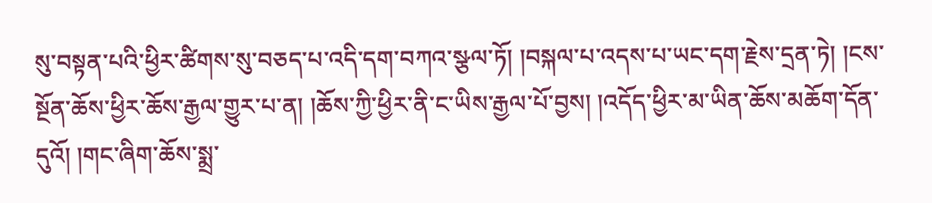སུ་བསྟན་པའི་ཕྱིར་ཚིགས་སུ་བཅད་པ་འདི་དག་བཀའ་སྩལ་ཏོ། །བསྐལ་པ་འདས་པ་ཡང་དག་རྗེས་དྲན་ཏེ། །ངས་སྔོན་ཆོས་ཕྱིར་ཆོས་རྒྱལ་གྱུར་པ་ན། །ཆོས་ཀྱི་ཕྱིར་ནི་ང་ཡིས་རྒྱལ་པོ་བྱས། །འདོད་ཕྱིར་མ་ཡིན་ཆོས་མཆོག་དོན་དུའོ། །གང་ཞིག་ཆོས་སྨྲ་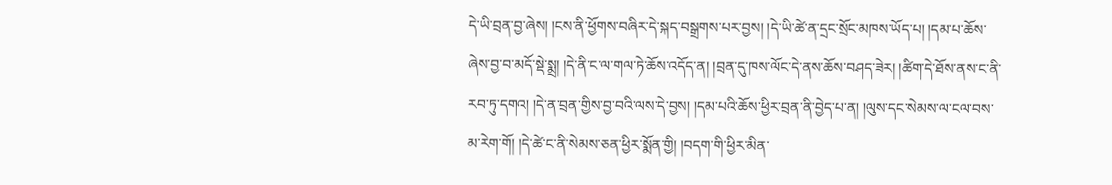དེ་ཡི་བྲན་བྱ་ཞེས། །ངས་ནི་ཕྱོགས་བཞིར་དེ་སྐད་བསྒྲགས་པར་བྱས། །དེ་ཡི་ཚེ་ན་དྲང་སྲོང་མཁས་ཡོད་པ། །དམ་པ་ཆོས་ཞེས་བྱ་བ་མདོ་སྡེ་སྨྲ། །དེ་ནི་ང་ལ་གལ་ཏེ་ཆོས་འདོད་ན། །བྲན་དུ་ཁས་ལོང་དེ་ནས་ཆོས་བཤད་ཟེར། །ཚིག་དེ་ཐོས་ནས་ང་ནི་རབ་ཏུ་དགའ། །དེ་ན་བྲན་གྱིས་བྱ་བའི་ལས་དེ་བྱས། །དམ་པའི་ཆོས་ཕྱིར་བྲན་ནི་བྱེད་པ་ན། །ལུས་དང་སེམས་ལ་ངལ་བས་མ་རེག་གོ། །དེ་ཚེ་ང་ནི་སེམས་ཅན་ཕྱིར་སྨོན་གྱི། །བདག་གི་ཕྱིར་མིན་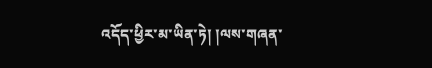འདོད་ཕྱིར་མ་ཡིན་ཏེ། །ལས་གཞན་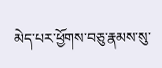མེད་པར་ཕྱོགས་བཅུ་རྣམས་སུ་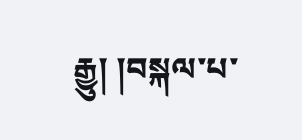རྒྱུ། །བསྐལ་པ་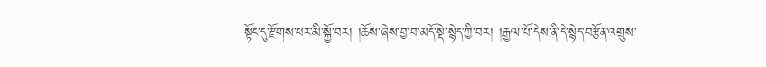སྟོང་དུ་རྫོགས་པར་མི་སྐྱོ་བར། །ཆོས་ཞེས་བྱ་བ་མདོ་སྡེ་སྙེད་ཀྱི་བར། །རྒྱལ་པོ་དེས་ནི་དེ་སྙེད་བརྩོན་འགྲུས་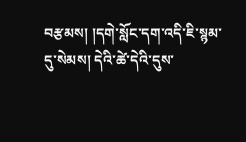བརྩམས། །དགེ་སློང་དག་འདི་ཇི་སྙམ་དུ་སེམས། དེའི་ཚེ་དེའི་དུས་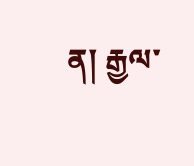ན། རྒྱལ་